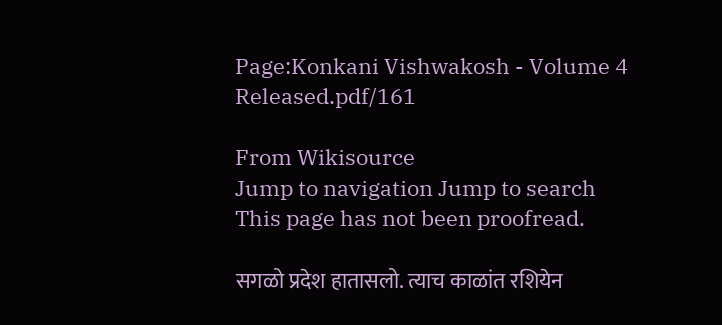Page:Konkani Vishwakosh - Volume 4 Released.pdf/161

From Wikisource
Jump to navigation Jump to search
This page has not been proofread.

सगळो प्रदेश हातासलो. त्याच काळांत रशियेन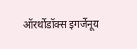ऑरर्थोडॉक्स इगर्जेनूय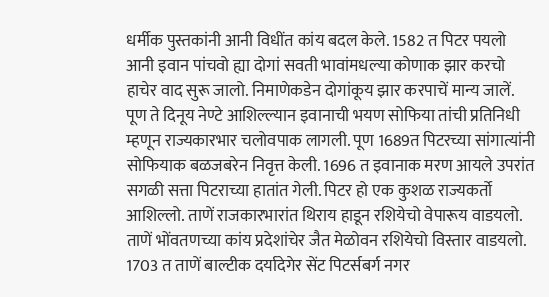धर्मीक पुस्तकांनी आनी विधींत कांय बदल केले. 1582 त पिटर पयलो आनी इवान पांचवो ह्या दोगां सवती भावांमधल्या कोणाक झार करचो हाचेर वाद सुरू जालो. निमाणेकडेन दोगांकूय झार करपाचें मान्य जालें. पूण ते दिनूय नेण्टे आशिल्ल्यान इवानाची भयण सोफिया तांची प्रतिनिधी म्हणून राज्यकारभार चलोवपाक लागली. पूण 1689त पिटरच्या सांगात्यांनी सोफियाक बळजबरेन निवृत्त केली. 1696 त इवानाक मरण आयले उपरांत सगळी सत्ता पिटराच्या हातांत गेली. पिटर हो एक कुशळ राज्यकर्तो आशिल्लो. ताणें राजकारभारांत थिराय हाडून रशियेचो वेपारूय वाडयलो. ताणें भोंवतणच्या कांय प्रदेशांचेर जैत मेळोवन रशियेचो विस्तार वाडयलो. 1703 त ताणें बाल्टीक दर्यादेगेर सेंट पिटर्सबर्ग नगर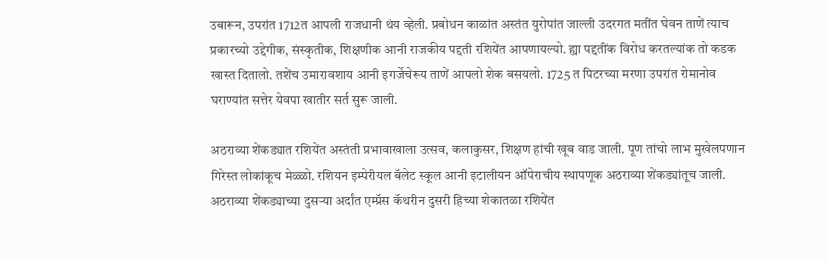उबारून, उपरांत 1712त आपली राजधानी थंय व्हेली. प्रबोधन काळांत अस्तंत युरोपांत जाल्ली उदरगत मतींत घेवन ताणें त्याच प्रकारच्यो उद्देगीक, संस्कृतीक, शिक्षणीक आनी राजकीय पद्दती रशियेंत आपणायल्यो. ह्या पद्दतींक विरोध करतल्यांक तो कडक खास्त दितालो. तशेंच उमारावशाय आनी इगर्जेचेरूय ताणें आपलो शेक बसयलो. 1725 त पिटरच्या मरणा उपरांत रोमानोव घराण्यांत सत्तेर येवपा खातीर सर्त सुरू जाली.

अठराव्या शेंकड्यात रशियेंत अस्तंती प्रभावाखाला उत्सव, कलाकुसर, शिक्षण हांची खूब वाड जाली. पूण तांचो लाभ मुखेलपणान गिरेस्त लोकांकूच मेळ्ळो. रशियन इम्पेरीयल बॅलेट स्कूल आनी इटालीयन ऑपेराचीय स्थापणूक अठराव्या शेंकड्यांतूच जाली. अठराव्या शेंकड्याच्या दुसऱ्या अर्दांत एम्प्रॅस कॅथरीन दुसरी हिच्या शेकातळा रशियेंत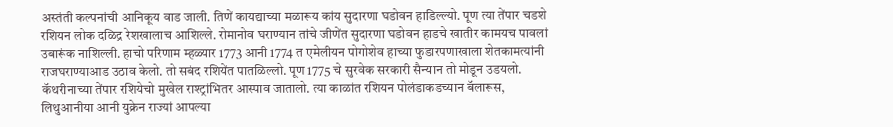अस्तंती कल्पनांची आनिकूय वाड जाली. तिणें कायद्याच्या मळारूय कांय सुदारणा घडोवन हाडिल्ल्यो. पूण त्या तेंपार चडशे रशियन लोक दळिद्र रेशखालाच आशिल्ले. रोमानोव घराण्यान तांचे जीणेंत सुदारणा घडोवन हाडचे खातीर कामयच पावलां उबारूंक नाशिल्ली. हाचो परिणाम म्हळ्यार 1773 आनी 1774 त एमेलीयन पोगोशेव हाच्या फुडारपणाखाला शेतकामत्यांनी राजघराण्याआड उठाव केलो. तो सबंद रशियेंत पातळिल्लो. पूण 1775 चे सुरवेक सरकारी सैन्यान तो मोडून उडयलो. कॅथरीनाच्या तेंपार रशियेचो मुखेल राश्ट्रांभितर आस्पाव जातालो. त्या काळांत रशियन पोलंडाकडच्यान बॅलारूस, लिथुआनीया आनी युक्रेन राज्यां आपल्या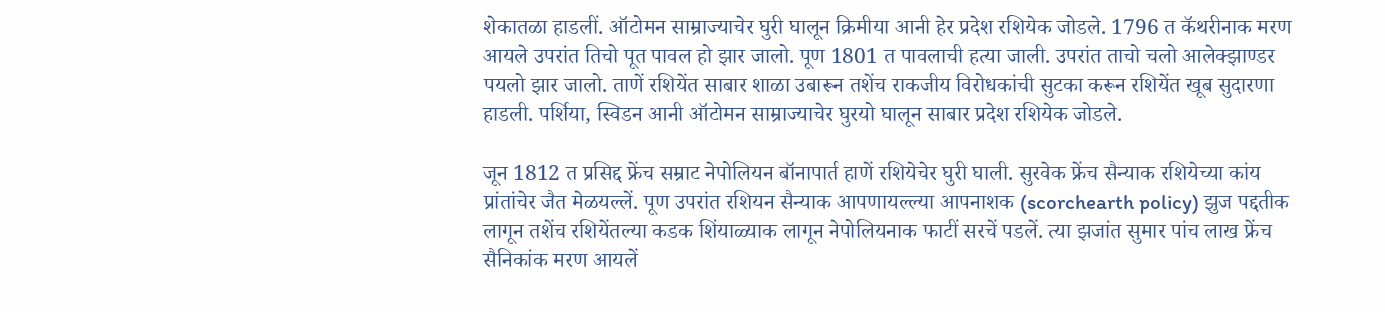शेकातळा हाडलीं. ऑटोमन साम्राज्याचेर घुरी घालून क्रिमीया आनी हेर प्रदेश रशियेक जोडले. 1796 त कॅथरीनाक मरण आयले उपरांत तिचो पूत पावल हो झार जालो. पूण 1801 त पावलाची हत्या जाली. उपरांत ताचो चलो आलेक्झाण्डर पयलो झार जालो. ताणें रशियेंत साबार शाळा उबारून तशेंच राकजीय विरोधकांची सुटका करून रशियेंत खूब सुदारणा हाडली. पर्शिया, स्विडन आनी ऑटोमन साम्राज्याचेर घुरयो घालून साबार प्रदेश रशियेक जोडले.

जून 1812 त प्रसिद्द फ्रेंच सम्राट नेपोलियन बॉनापार्त हाणें रशियेचेर घुरी घाली. सुरवेक फ्रेंच सैन्याक रशियेच्या कांय प्रांतांचेर जैत मेळयल्लें. पूण उपरांत रशियन सैन्याक आपणायल्ल्या आपनाशक (scorchearth policy) झुज पद्दतीक लागून तशेंच रशियेंतल्या कडक शिंयाळ्याक लागून नेपोलियनाक फाटीं सरचें पडलें. त्या झजांत सुमार पांच लाख फ्रेंच सैनिकांक मरण आयलें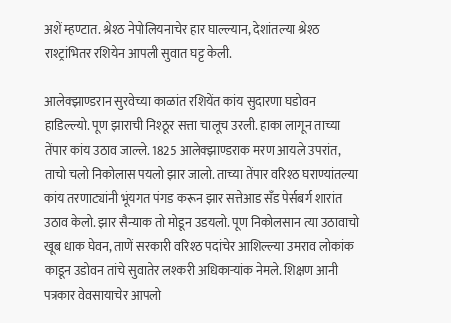अशें म्हण्टात. श्रेश्ठ नेपोलियनाचेर हार घाल्ल्यान, देशांतल्या श्रेश्ठ राश्ट्रांभितर रशियेन आपली सुवात घट्ट केली.

आलेक्झाण्डरान सुरवेच्या काळांत रशियेंत कांय सुदारणा घडोवन हाडिल्ल्यो. पूण झाराची निश्ठूर सत्ता चालूच उरली. हाका लागून ताच्या तेंपार कांय उठाव जाल्ले. 1825 आलेक्झाण्डराक मरण आयले उपरांत, ताचो चलो निकोलास पयलो झार जालो. ताच्या तेंपार वरिश्ठ घराण्यांतल्या कांय तरणाट्यांनी भूंयगत पंगड करून झार सत्तेआड सँड पेर्सबर्ग शारांत उठाव केलो. झार सैन्याक तो मोडून उडयलो. पूण निकोलसान त्या उठावाचो खूब धाक घेवन, ताणें सरकारी वरिश्ठ पदांचेर आशिल्ल्या उमराव लोकांक काडून उडोवन तांचे सुवातेर लश्करी अधिकाऱ्यांक नेमले. शिक्षण आनी पत्रकार वेवसायाचेर आपलो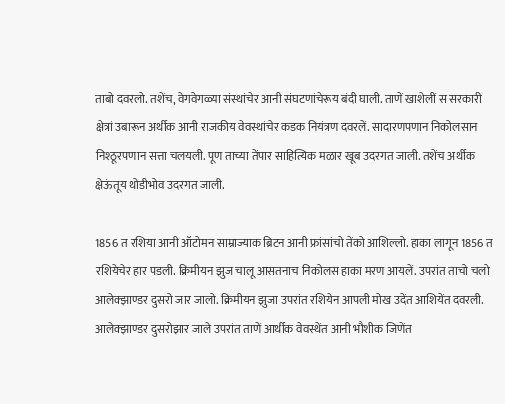ताबो दवरलो. तशेंच, वेगवेगळ्या संस्थांचेर आनी संघटणांचेरूय बंदी घाली. ताणें खाशेलीं स सरकारी क्षेत्रां उबारून अर्थीक आनी राजकीय वेवस्थांचेर कडक नियंत्रण दवरलें. सादारणपणान निकोलसान निश्ठूरपणान सत्ता चलयली. पूण ताच्या तेंपार साहित्यिक मळार खूब उदरगत जाली. तशेंच अर्थीक क्षेऊंतूय थोडीभोव उदरगत जाली.

1856 त रशिया आनी ऑटोमन साम्राज्याक ब्रिटन आनी फ्रांसांचो तेंको आशिल्लो. हाका लागून 1856 त रशियेचेर हार पडली. क्रिमीयन झुज चालू आसतनाच निकोलस हाका मरण आयलें. उपरांत ताचो चलो आलेक्झाण्डर दुसरो जार जालो. क्रिमीयन झुजा उपरांत रशियेन आपली मोख उदेंत आशियेंत दवरली. आलेक्झाण्डर दुसरोझार जाले उपरांत ताणें आर्थीक वेवस्थेंत आनी भौशीक जिणेंत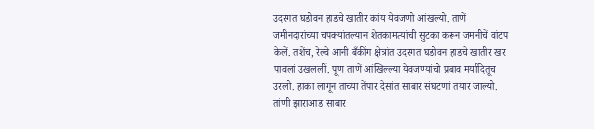उदरगत घडोवन हाडचे खातीर कांय येवजणो आंखल्यो. ताणें जमीनदारांच्या चपक्यांतल्यान शेतकामत्यांची सुटका करून जमनीचें वांटप केलें. तशेंच, रेल्वे आनी बँकींग क्षेत्रांत उदरगत घडोवन हाडचे खातीर खर पावलां उखललीं. पूण ताणें आंखिल्ल्या येवजण्यांचो प्रबाव मर्यादितूच उरलो. हाका लागून ताच्या तेंपार देसांत साबार संघटणां तयार जाल्यो. तांणी झाराआड साबार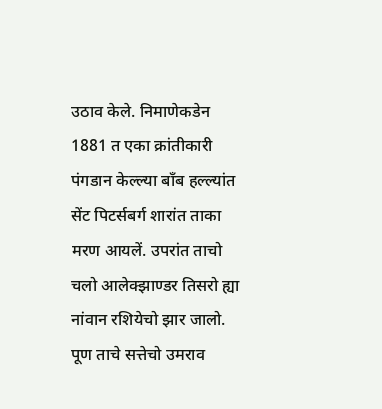उठाव केले. निमाणेकडेन 1881 त एका क्रांतीकारी पंगडान केल्ल्या बाँब हल्ल्यांत सेंट पिटर्सबर्ग शारांत ताका मरण आयलें. उपरांत ताचो चलो आलेक्झाण्डर तिसरो ह्या नांवान रशियेचो झार जालो. पूण ताचे सत्तेचो उमराव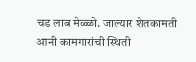चड लाब मेळ्ळो. जाल्यार शेतकामती आनी कामगारांची स्थिती